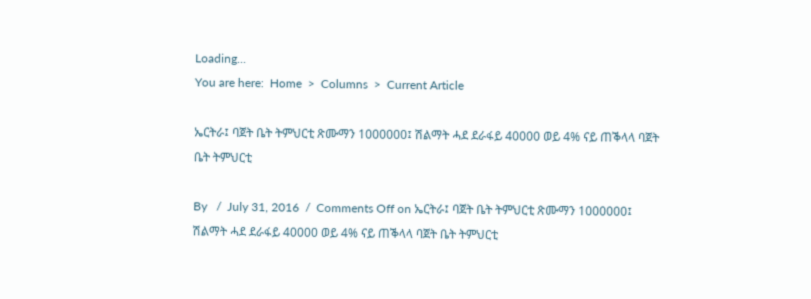Loading...
You are here:  Home  >  Columns  >  Current Article

ኤርትራ፤ ባጀት ቤት ትምህርቲ ጽሙማን 1000000፤ ሽልማት ሓደ ደራፋይ 40000 ወይ 4% ናይ ጠቕላላ ባጀት ቤት ትምህርቲ

By   /  July 31, 2016  /  Comments Off on ኤርትራ፤ ባጀት ቤት ትምህርቲ ጽሙማን 1000000፤ ሽልማት ሓደ ደራፋይ 40000 ወይ 4% ናይ ጠቕላላ ባጀት ቤት ትምህርቲ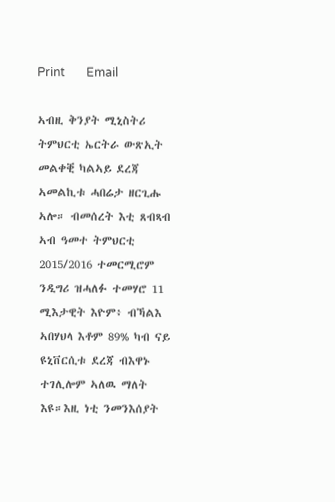Print       Email

ኣብዚ ቅንያት ሚኒስትሪ ትምህርቲ ኤርትራ ውጽኢት መልቀቒ ካልኣይ ደረጃ ኣመልኪቱ ሓበሬታ ዘርጊሑ ኣሎ። ብመሰረት እቲ ጸብጻብ ኣብ ዓመተ ትምህርቲ 2015/2016 ተመርሚሮም ንዲግሪ ዝሓለፉ ተመሃሮ 11 ሚእታዊት እዮም፥ ብኻልእ ኣበሃህላ እቶም 89% ካብ ናይ ዩኒቨርሲቱ ደረጃ ብእዋኑ ተገሊሎም ኣለዉ ማለት እዩ።እዚ ነቲ ንመንእሰያት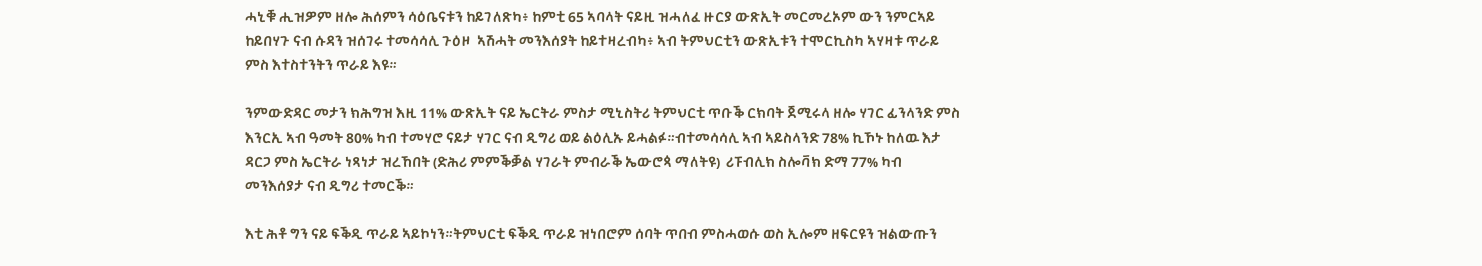ሓኒቑ ሒዝዎም ዘሎ ሕሰምን ሳዕቤናቱን ከይገለጽካ፥ ከምቲ 65 ኣባላት ናይዚ ዝሓለፈ ዙርያ ውጽኢት መርመረኦም ውን ንምርኣይ ከይበሃጉ ናብ ሱዳን ዝሰገሩ ተመሳሳሊ ጉዕዞ  ኣሽሓት መንእሰያት ከይተዛረብካ፥ ኣብ ትምህርቲን ውጽኢቱን ተሞርኪስካ ኣሃዛቱ ጥራይ ምስ እተስተንትን ጥራይ እዩ።

ንምውድዳር መታን ክሕግዝ እዚ 11% ውጽኢት ናይ ኤርትራ ምስታ ሚኒስትሪ ትምህርቲ ጥቡቕ ርክባት ጀሚሩላ ዘሎ ሃገር ፊንላንድ ምስ እንርኢ ኣብ ዓመት 80% ካብ ተመሃሮ ናይታ ሃገር ናብ ዲግሪ ወይ ልዕሊኡ ይሓልፉ።ብተመሳሳሊ ኣብ ኣይስላንድ 78% ኪኾኑ ከለዉ እታ ዳርጋ ምስ ኤርትራ ነጻነታ ዝረኸበት (ድሕሪ ምምቕቓል ሃገራት ምብራቕ ኤውሮጳ ማለትዩ)  ሪፑብሊክ ስሎቫክ ድማ 77% ካብ መንእሰያታ ናብ ዲግሪ ተመርቕ።

እቲ ሕቶ ግን ናይ ፍቕዲ ጥራይ ኣይኮነን።ትምህርቲ ፍቕዲ ጥራይ ዝነበሮም ሰባት ጥበብ ምስሓወሱ ወስ ኢሎም ዘፍርዩን ዝልውጡን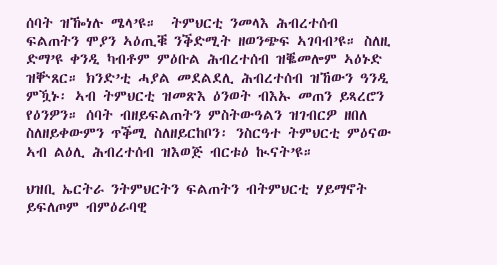ሰባት ዝዀነሉ ሜላ’ዩ።  ትምህርቲ ንመላእ ሕብረተሰብ ፍልጠትን ሞያን ኣዕጢቑ ንቕድሚት ዘወንጭፍ ኣገባብ’ዩ። ስለዚ ድማ’ዩ ቀንዲ ካብቶም ምዕቡል ሕብረተሰብ ዝቘመሎም ኣዕኑድ ዝቝጸር። ክንድ’ቲ ሓያል መደልደሊ ሕብረተሰብ ዝኸውን ዓንዲ ምዃኑ፡ ኣብ ትምህርቲ ዝመጽእ ዕንወት ብእኡ መጠን ይጻረሮን የዕንዎን። ሰባት ብዘይፍልጠትን ምስትውዓልን ዝገብርዎ ዘበለ ስለዘይቀውምን ጥቕሚ ስለዘይርከቦን፡ ንስርዓተ ትምህርቲ ምዕናው ኣብ ልዕሊ ሕብረተሰብ ዝእወጅ ብርቱዕ ኲናት’ዩ።

ህዝቢ ኤርትራ ንትምህርትን ፍልጠትን ብትምህርቲ ሃይማኖት ይፍለጦም ብምዕራባዊ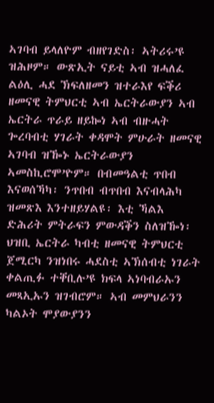ኣገባብ ይላለዮም ብዘየገድስ፡ ኣትሪሩ’ዩ ዝሕዞም። ውጽኢት ናይቲ ኣብ ዝሓለፈ ልዕሊ ሓደ ኽፍለዘመን ዝተራእየ ፍቕሪ ዘመናዊ ትምህርቲ ኣብ ኤርትራውያን ኣብ ኤርትራ ጥራይ ዘይኰነ ኣብ ብዙሓት ጐረባብቲ ሃገራት ቀዳሞት ምሁራት ዘመናዊ ኣገባብ ዝዀኑ ኤርትራውያን ኣመስኪሮሞ’ዮም። በብመዓልቲ ጥበብ እናወሰኻካ፡ ንጥበብ ብጥበብ እናብላሕካ ዝመጽእ እንተዘይሃልዩ፡ እቲ ኻልእ ድሕሪት ምትራፍን ምውዳቕን ስለዝዀነ፡ ህዝቢ ኤርትራ ካብቲ ዘመናዊ ትምህርቲ ጀሚርካ ንዝነበሩ ሓደስቲ ኣኽሰብቲ ነገራት ቀልጢፉ ተቐቢሉ’ዩ ክፍላ ኣነባብራኡን መጻኢኡን ዝገብሮም። ኣብ መምህራንን ካልኦት ሞያውያንን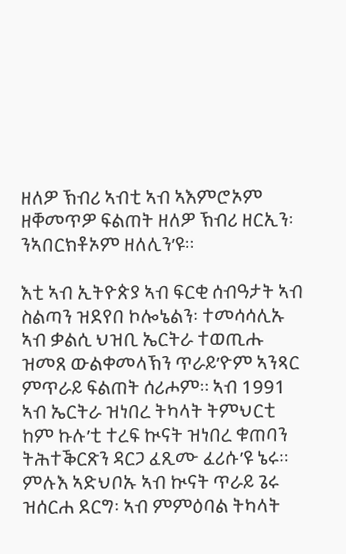ዘለዎ ኽብሪ ኣብቲ ኣብ ኣእምሮኦም ዘቐመጥዎ ፍልጠት ዘለዎ ኽብሪ ዘርኢን፡ ንኣበርክቶኦም ዘለሊን’ዩ።

እቲ ኣብ ኢትዮጵያ ኣብ ፍርቂ ሰብዓታት ኣብ ስልጣን ዝደየበ ኮሎኔልን፡ ተመሳሳሊኡ ኣብ ቃልሲ ህዝቢ ኤርትራ ተወጢሑ ዝመጸ ውልቀመላኽን ጥራይ’ዮም ኣንጻር ምጥራይ ፍልጠት ሰሪሖም። ኣብ 1991 ኣብ ኤርትራ ዝነበረ ትካላት ትምህርቲ ከም ኩሉ’ቲ ተረፍ ኲናት ዝነበረ ቁጠባን ትሕተቕርጽን ዳርጋ ፈጺሙ ፈሪሱ’ዩ ኔሩ። ምሉእ ኣድህቦኡ ኣብ ኲናት ጥራይ ጌሩ ዝሰርሐ ደርግ፡ ኣብ ምምዕባል ትካላት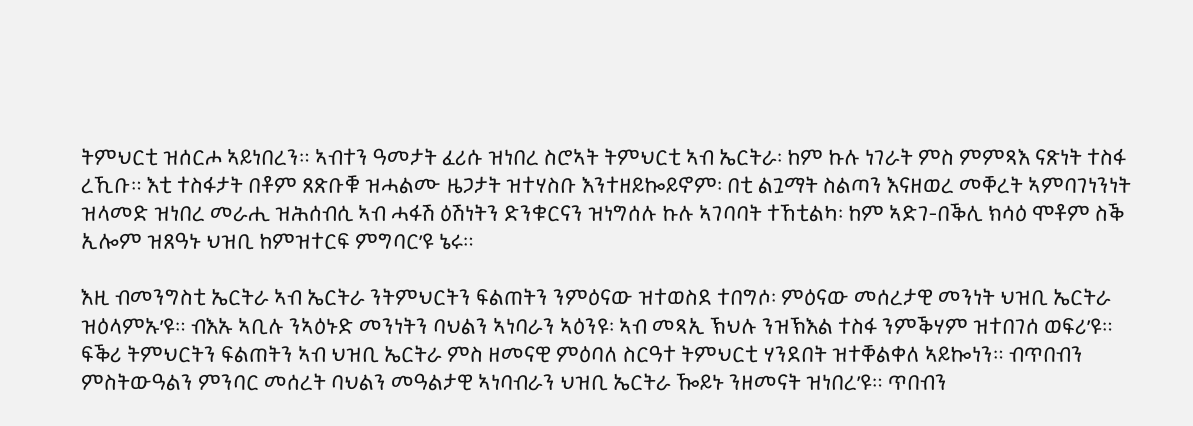ትምህርቲ ዝሰርሖ ኣይነበረን። ኣብተን ዓመታት ፈሪሱ ዝነበረ ስሮኣት ትምህርቲ ኣብ ኤርትራ፡ ከም ኩሉ ነገራት ምስ ምምጻእ ናጽነት ተስፋ ረኺቡ። እቲ ተስፋታት በቶም ጸጽቡቑ ዝሓልሙ ዜጋታት ዝተሃስቡ እንተዘይኰይኖም፡ በቲ ልጓማት ስልጣን እናዘወረ መቐረት ኣምባገነንነት ዝላመድ ዝነበረ መራሒ ዝሕሰብሲ ኣብ ሓፋሽ ዕሽነትን ድንቁርናን ዝነግሰሉ ኩሉ ኣገባባት ተኸቲልካ፡ ከም ኣድገ-በቕሊ ክሳዕ ሞቶም ስቕ ኢሎም ዝጸዓኑ ህዝቢ ከምዝተርፍ ምግባር’ዩ ኔሩ።

እዚ ብመንግስቲ ኤርትራ ኣብ ኤርትራ ንትምህርትን ፍልጠትን ንምዕናው ዝተወስደ ተበግሶ፡ ምዕናው መሰረታዊ መንነት ህዝቢ ኤርትራ ዝዕላምኡ’ዩ። ብእኡ ኣቢሉ ንኣዕኑድ መንነትን ባህልን ኣነባራን ኣዕንዩ፡ ኣብ መጻኢ ኽህሉ ንዝኽእል ተስፋ ንምቕሃም ዝተበገሰ ወፍሪ’ዩ።  ፍቕሪ ትምህርትን ፍልጠትን ኣብ ህዝቢ ኤርትራ ምስ ዘመናዊ ምዕባለ ስርዓተ ትምህርቲ ሃንደበት ዝተቐልቀለ ኣይኰነን። ብጥበብን ምስትውዓልን ምንባር መሰረት ባህልን መዓልታዊ ኣነባብራን ህዝቢ ኤርትራ ዀይኑ ንዘመናት ዝነበረ’ዩ። ጥበብን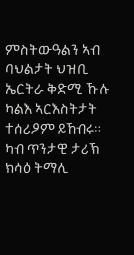ምስትውዓልን ኣብ ባህልታት ህዝቢ ኤርትራ ቅድሚ ኹሉ ካልእ ኣርእስትታት ተሰሪዖም ይኸብሩ።  ካብ ጥንታዊ ታሪኽ ክሳዕ ትማሊ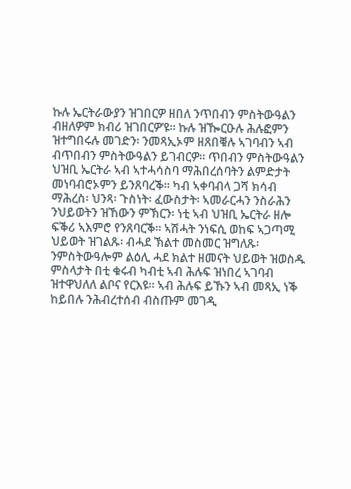ኩሉ ኤርትራውያን ዝገበርዎ ዘበለ ንጥበብን ምስትውዓልን ብዘለዎም ክብሪ ዝገበርዎ’ዩ። ኩሉ ዝዀርዑሉ ሕሉፎምን ዝተግበሩሉ መገድን፡ ንመጻኢኦም ዘጸበቑሉ ኣገባብን ኣብ ብጥበብን ምስትውዓልን ይገብርዎ። ጥበብን ምስትውዓልን ህዝቢ ኤርትራ ኣብ ኣተሓሳስባ ማሕበረሰባትን ልምድታት መነባብሮኦምን ይንጸባረቕ። ካብ ኣቀባብላ ጋሻ ክሳብ ማሕረስ፡ ህንጻ፡ ጉስነት፡ ፈውስታት፡ ኣመራርሓን ንስራሕን ንህይወትን ዝኸውን ምኽርን፡ ነቲ ኣብ ህዝቢ ኤርትራ ዘሎ ፍቕሪ ኣእምሮ የንጸባርቕ። ኣሽሓት ንነፍሲ ወከፍ ኣጋጣሚ ህይወት ዝገልጹ፡ ብሓደ ኽልተ መስመር ዝግለጹ፡ ንምስትውዓሎም ልዕሊ ሓደ ክልተ ዘመናት ህይወት ዝወስዱ ምስላታት በቲ ቁሩብ ካብቲ ኣብ ሕሉፍ ዝነበረ ኣገባብ ዝተዋህለለ ልቦና የርእዩ። ኣብ ሕሉፍ ይኹን ኣብ መጻኢ ነቕ ከይበሉ ንሕብረተሰብ ብስጡም መገዲ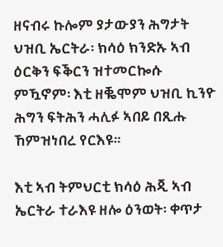ዘናብሩ ኩሎም ያታውያን ሕግታት ህዝቢ ኤርትራ፡ ክሳዕ ክንድኡ ኣብ ዕርቅን ፍቕርን ዝተመርኰሱ ምዃኖም፡ እቲ ዘቘሞም ህዝቢ ኪንዮ ሕግን ፍትሕን ሓሊፉ ኣበይ በጺሑ ኸምዝነበረ የርእዩ።

እቲ ኣብ ትምህርቲ ክሳዕ ሕጂ ኣብ ኤርትራ ተራእዩ ዘሎ ዕንወት፡ ቀጥታ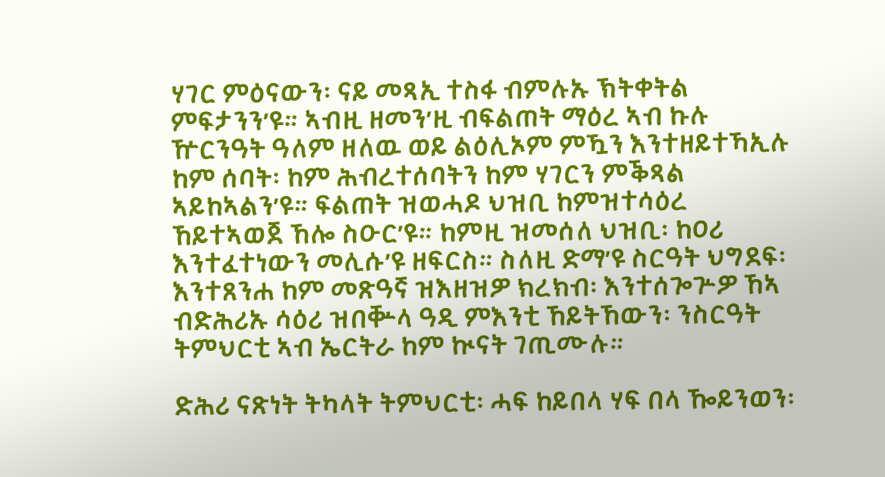ሃገር ምዕናውን፡ ናይ መጻኢ ተስፋ ብምሉኡ ኽትቀትል ምፍታንን’ዩ። ኣብዚ ዘመን’ዚ ብፍልጠት ማዕረ ኣብ ኩሉ ዅርንዓት ዓለም ዘለዉ ወይ ልዕሊኦም ምዃን እንተዘይተኻኢሉ ከም ሰባት፡ ከም ሕብረተሰባትን ከም ሃገርን ምቕጻል ኣይከኣልን’ዩ። ፍልጠት ዝወሓዶ ህዝቢ ከምዝተሳዕረ ኸይተኣወጀ ኸሎ ስዑር’ዩ። ከምዚ ዝመሰለ ህዝቢ፡ ከዐሪ እንተፈተነውን መሊሱ’ዩ ዘፍርስ። ስለዚ ድማ’ዩ ስርዓት ህግደፍ፡ እንተጸንሐ ከም መጽዓኛ ዝእዘዝዎ ክረክብ፡ እንተሰጐጕዎ ኸኣ ብድሕሪኡ ሳዕሪ ዝበቝላ ዓዲ ምእንቲ ኸይትኸውን፡ ንስርዓት ትምህርቲ ኣብ ኤርትራ ከም ኲናት ገጢሙሉ።

ድሕሪ ናጽነት ትካላት ትምህርቲ፡ ሓፍ ከይበላ ሃፍ በላ ዀይንወን፡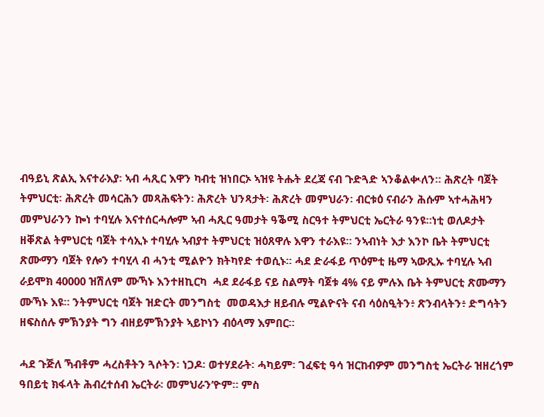ብዓይኒ ጽልኢ እናተራእያ፡ ኣብ ሓጺር እዋን ካብቲ ዝነበርኦ ኣዝዩ ትሑት ደረጃ ናብ ጉድጓድ ኣንቆልቊለን። ሕጽረት ባጀት ትምህርቲ፡ ሕጽረት መሳርሕን መጻሕፍትን፡ ሕጽረት ህንጻታት፡ ሕጽረት መምህራን፡ ብርቱዕ ናብራን ሕሱም ኣተሓሕዛን መምህራንን ኰነ ተባሂሉ እናተሰርሓሎም ኣብ ሓጺር ዓመታት ዓቕሚ ስርዓተ ትምህርቲ ኤርትራ ዓንዩ።ነቲ ወለዶታት ዘቐጽል ትምህርቲ ባጀት ተሳኢኑ ተባሂሉ ኣብያተ ትምህርቲ ዝዕጸዋሉ እዋን ተራእዩ። ንኣብነት እታ እንኮ ቤት ትምህርቲ ጽሙማን ባጀት የሎን ተባሂላ ብ ሓንቲ ሚልዮን ክትካየድ ተወሲኑ። ሓደ ድራፋይ ጥዕምቲ ዜማ ኣውጺኡ ተባሂሉ ኣብ ራይሞክ 40000 ዝሽለም ሙኻኑ እንተዘኪርካ  ሓደ ደራፋይ ናይ ስልማት ባጀቱ 4% ናይ ምሉእ ቤት ትምህርቲ ጽሙማን ሙኻኑ እዩ። ንትምህርቲ ባጀት ዝድርት መንግስቲ  መወዳእታ ዘይብሉ ሚልዮናት ናብ ሳዕስዒትን፥ ጽንብላትን፥ ድግሳትን ዘፍስሰሉ ምኽንያት ግን ብዘይምኽንያት ኣይኮነን ብዕላማ እምበር።

ሓደ ጉጅለ ኻብቶም ሓረስቶትን ጓሶትን፡ ነጋዶ፡ ወተሃደራት፡ ሓካይም፡ ገፈፍቲ ዓሳ ዝርከብዎም መንግስቲ ኤርትራ ዝዘረጎም ዓበይቲ ክፋላት ሕብረተሰብ ኤርትራ፡ መምህራን’ዮም። ምስ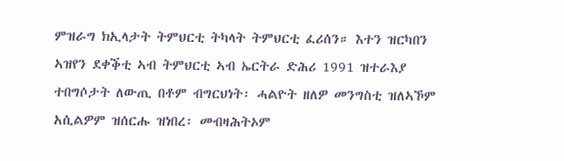ምዝራግ ክኢላታት ትምህርቲ ትካላት ትምህርቲ ፈሪሰን። እተን ዝርካበን ኣዝየን ደቀቕቲ ኣብ ትምህርቲ ኣብ ኤርትራ ድሕሪ 1991 ዝተራእያ ተበግሶታት ለውጢ በቶም ብግርህነት፡ ሓልዮት ዘለዎ መንግስቲ ዝለኣኾም አሲልዎም ዝሰርሑ ዝነበረ፡ መብዛሕትኦም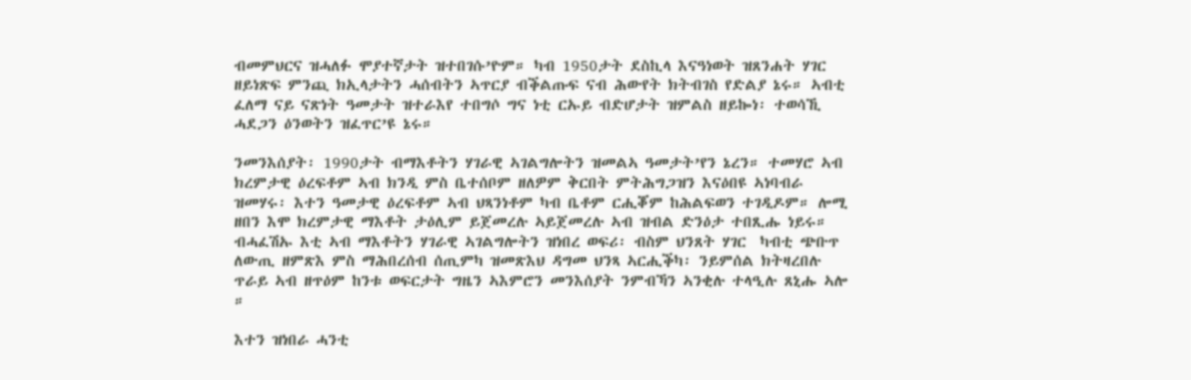ብመምህርና ዝሓለፉ ሞያተኛታት ዝተበገሱ’ዮም። ካብ 1950ታት ደስኪላ እናዓነወት ዝጸንሐት ሃገር ዘይነጽፍ ምንጪ ክኢላታትን ሓሰብትን ኣጥርያ ብቕልጡፍ ናብ ሕውየት ክትብገስ የድልያ ኔሩ። ኣብቲ ፈለማ ናይ ናጽነት ዓመታት ዝተራእየ ተበግሶ ግና ነቲ ርኡይ ብድሆታት ዝምልስ ዘይኰነ፡ ተወሳኺ ሓደጋን ዕንወትን ዝፈጥር’ዩ ኔሩ።

ንመንእሰያት፡ 1990ታት ብማእቶትን ሃገራዊ ኣገልግሎትን ዝመልኣ ዓመታት’የን ኔረን። ተመሃሮ ኣብ ክረምታዊ ዕረፍቶም ኣብ ክንዲ ምስ ቤተሰቦም ዘለዎም ቅርበት ምትሕግጋዝን እናዕበዩ ኣነባብራ ዝመሃሩ፡ እተን ዓመታዊ ዕረፍቶም ኣብ ህጻንነቶም ካብ ቤቶም ርሒቖም ከሕልፍወን ተገዲዶም። ሎሚ ዘበን እሞ ክረምታዊ ማእቶት ታዕሊም ይጀመረሉ ኣይጀመረሉ ኣብ ዝብል ድንዕታ ተበጺሑ ነይሩ። ብሓፈሽኡ እቲ ኣብ ማእቶትን ሃገራዊ ኣገልግሎትን ዝነበረ ወፍሪ፡ ብስም ህንጸት ሃገር  ካብቲ ጭቡጥ ለውጢ ዘምጽእ ምስ ማሕበረሰብ ሰጢምካ ዝመጽእህ ዳግመ ህንጻ ኣርሒቕካ፡ ንይምሰል ክትዛረበሉ ጥራይ ኣብ ዘጥዕም ከንቱ ወፍርታት ግዜን ኣእምሮን መንእሰያት ንምብኻን ኣንቂሉ ተላዒሉ ጸኒሑ ኣሎ ።

እተን ዝነበራ ሓንቲ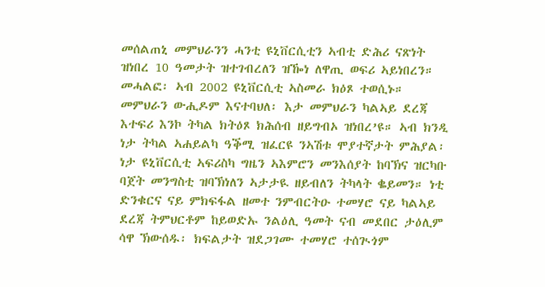መሰልጠኒ መምህራንን ሓንቲ ዩኒቨርሲቲን ኣብቲ ድሕሪ ናጽነት ዝነበረ 10 ዓመታት ዝተገብረለን ዝዀነ ለዋጢ ወፍሪ ኣይነበረን። መሓልፎ፡ ኣብ 2002 ዩኒቨርሲቲ ኣስመራ ክዕጾ ተወሲኑ። መምህራን ውሒዶም እናተባህለ፡ እታ መምህራን ካልኣይ ደረጃ እተፍሪ እንኮ ትካል ክትዕጾ ክሕሰብ ዘይግብኦ ዝነበረ’ዩ። ኣብ ክንዲ ነታ ትካል ኣሐይልካ ዓቕሚ ዝፈርዩ ንኣሽቱ ሞያተኛታት ምሕያል፡ ነታ ዩኒቨርሲቲ ኣፍሪስካ ግዜን ኣእምሮን መንእሰያት ከባኽና ዝርካቡ ባጀት መንግስቲ ዝባኽነለን ኣታታዪ ዘይብለን ትካላት ቈይመን። ነቲ ድንቁርና ናይ ምክፍፋል ዘመተ ንምብርትዑ ተመሃሮ ናይ ካልኣይ ደረጃ ትምህርቶም ከይወድኡ ንልዕሊ ዓመት ናብ መደበር ታዕሊም ሳዋ ኽውሰዱ፡ ክፍልታት ዝደጋገሙ ተመሃሮ ተሰጒጎም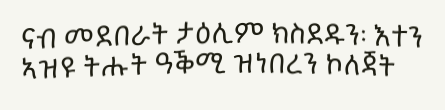ናብ መደበራት ታዕሊም ክስደዱን፡ እተን ኣዝዩ ትሑት ዓቕሚ ዝነበረን ኮለጃት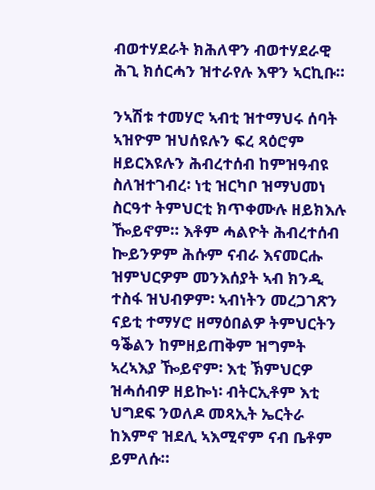ብወተሃደራት ክሕለዋን ብወተሃደራዊ ሕጊ ክሰርሓን ዝተራየሉ እዋን ኣርኪቡ።

ንኣሽቱ ተመሃሮ ኣብቲ ዝተማህሩ ሰባት ኣዝዮም ዝህሰዩሉን ፍረ ጻዕሮም ዘይርእዩሉን ሕብረተሰብ ከምዝዓብዩ ስለዝተገብረ፡ ነቲ ዝርካቦ ዝማህመነ ስርዓተ ትምህርቲ ክጥቀሙሉ ዘይክእሉ ዀይኖም። እቶም ሓልዮት ሕብረተሰብ ኰይንዎም ሕሱም ናብራ እናመርሑ ዝምህርዎም መንእሰያት ኣብ ክንዲ ተስፋ ዝህብዎም፡ ኣብነትን መረጋገጽን ናይቲ ተማሃሮ ዘማዕበልዎ ትምህርትን ዓቕልን ከምዘይጠቅም ዝግምት ኣረኣእያ ዀይኖም፡ እቲ ኽምህርዎ ዝሓሰብዎ ዘይኰነ፡ ብትርኢቶም እቲ ህግደፍ ንወለዶ መጻኢት ኤርትራ ከእምኖ ዝደሊ ኣእሚኖም ናብ ቤቶም ይምለሱ።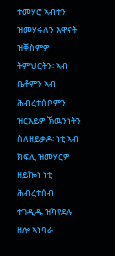ተመሃሮ ኣብተን ዝመሃሩለን እዋናት ዝቐስምዎ ትምህርትን፡ ኣብ ቤቶምን ኣብ ሕብረተሰቦምን ዝርእይዎ ኽዉንነትን ስለዘይቃዶ፡ ነቲ ኣብ ክፍሊ ዝመሃርዎ ዘይኰነ ነቲ ሕብረተሰብ ተገዲዱ ዝካየደሉ ዘሎ ኣነባራ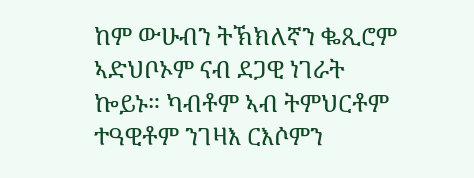ከም ውሁብን ትኽክለኛን ቈጺሮም ኣድህቦኦም ናብ ደጋዊ ነገራት ኰይኑ። ካብቶም ኣብ ትምህርቶም ተዓዊቶም ንገዛእ ርእሶምን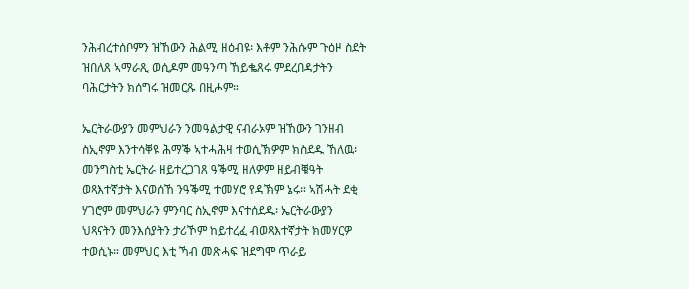ንሕብረተሰቦምን ዝኸውን ሕልሚ ዘዕብዩ፡ እቶም ንሕሱም ጉዕዞ ስደት ዝበለጸ ኣማራጺ ወሲዶም መዓንጣ ኸይቈጸሩ ምደረበዳታትን ባሕርታትን ክሰግሩ ዝመርጹ በዚሖም።

ኤርትራውያን መምህራን ንመዓልታዊ ናብራኦም ዝኸውን ገንዘብ ስኢኖም እንተሳቐዩ ሕማቕ ኣተሓሕዛ ተወሲኽዎም ክስደዱ ኸለዉ፡ መንግስቲ ኤርትራ ዘይተረጋገጸ ዓቕሚ ዘለዎም ዘይብቑዓት ወጻእተኛታት እናወሰኸ ንዓቕሚ ተመሃሮ የዳኽም ኔሩ። ኣሽሓት ደቂ ሃገሮም መምህራን ምንባር ስኢኖም እናተሰደዱ፡ ኤርትራውያን ህጻናትን መንእሰያትን ታሪኾም ከይተረፈ ብወጻእተኛታት ክመሃርዎ ተወሲኑ። መምህር እቲ ኻብ መጽሓፍ ዝደግሞ ጥራይ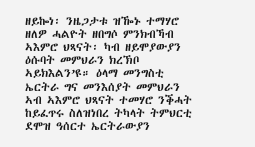ዘይኰነ፡ ንዜጋታቱ ዝዀኑ ተማሃሮ ዘለዎ ሓልዮት ዘበግሶ ምንክብኻብ ኣእምሮ ህጻናት፡ ካብ ዘይሞያውያን ዕሱባት መምህራን ክረኽቦ ኣይክእልን’ዩ። ዕላማ መንግስቲ ኤርትራ ግና መንእሰያት መምህራን ኣብ ኣእምሮ ህጻናት ተመሃሮ ንቕሓት ከይፈጥሩ ስለዝነበረ ትካላት ትምህርቲ ደሞዝ ዓሰርተ ኤርትራውያን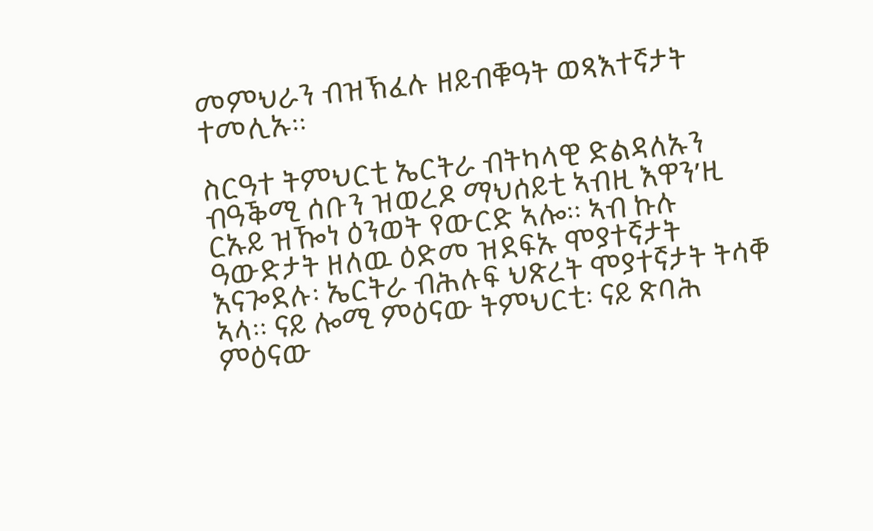መምህራን ብዝኽፈሉ ዘይብቑዓት ወጻእተኛታት ተመሊኡ።

ስርዓተ ትምህርቲ ኤርትራ ብትካላዊ ድልዳለኡን ብዓቕሚ ሰቡን ዝወረዶ ማህሰይቲ ኣብዚ እዋን’ዚ ርኡይ ዝዀነ ዕንወት የውርድ ኣሎ። ኣብ ኩሉ ዓውድታት ዘለዉ ዕድመ ዝደፍኡ ሞያተኛታት እናጐደሉ፡ ኤርትራ ብሕሉፍ ህጽረት ሞያተኛታት ትሳቐ ኣላ። ናይ ሎሚ ምዕናው ትምህርቲ፡ ናይ ጽባሕ ምዕናው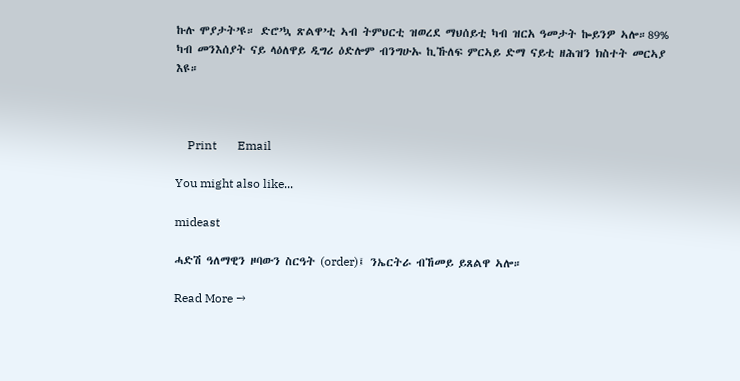ኩሉ ሞያታት’ዩ። ድሮ’ኳ ጽልዋ’ቲ ኣብ ትምህርቲ ዝወረደ ማህሰይቲ ካብ ዝርአ ዓመታት ኰይንዎ ኣሎ።89% ካብ መንእሰያት ናይ ላዕለዋይ ዲግሪ ዕድሎም ብንግሁኡ ኪኹለፍ ምርኣይ ድማ ናይቲ ዘሕዝን ክስተት መርኣያ እዩ።



    Print       Email

You might also like...

mideast

ሓድሽ ዓለማዊን ዞባውን ስርዓት (order)፤ ንኤርትራ ብኸመይ ይጸልዋ ኣሎ።

Read More →